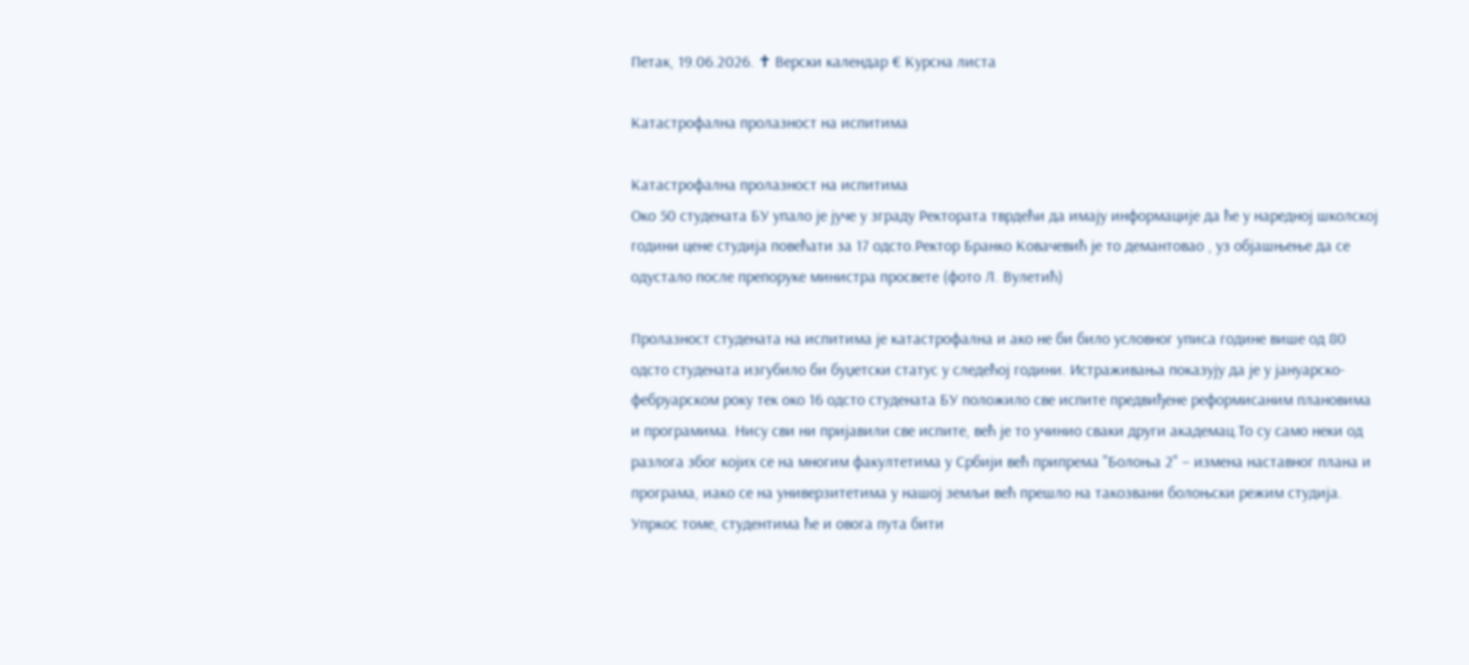Петак, 19.06.2026. ✝ Верски календар € Курсна листа

Катастрофална пролазност на испитима

Катастрофална пролазност на испитима
Око 50 студената БУ упало је јуче у зграду Ректората тврдећи да имају информације да ће у наредној школској години цене студија повећати за 17 одсто.Ректор Бранко Ковачевић је то демантовао , уз објашњење да се одустало после препоруке министра просвете (фото Л. Вулетић)

Пролазност студената на испитима је катастрофална и ако не би било условног уписа године више од 80 одсто студената изгубило би буџетски статус у следећој години. Истраживања показују да је у јануарско-фебруарском року тек око 16 одсто студената БУ положило све испите предвиђене реформисаним плановима и програмима. Нису сви ни пријавили све испите, већ је то учинио сваки други академац.То су само неки од разлога због којих се на многим факултетима у Србији већ припрема "Болоња 2" – измена наставног плана и програма, иако се на универзитетима у нашој земљи већ прешло на такозвани болоњски режим студија. Упркос томе, студентима ће и овога пута бити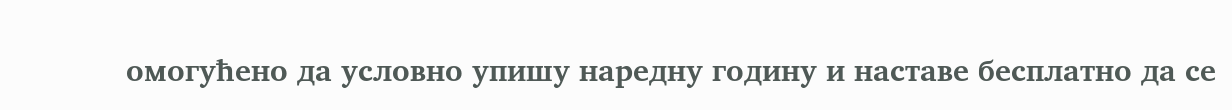омогућено да условно упишу наредну годину и наставе бесплатно да се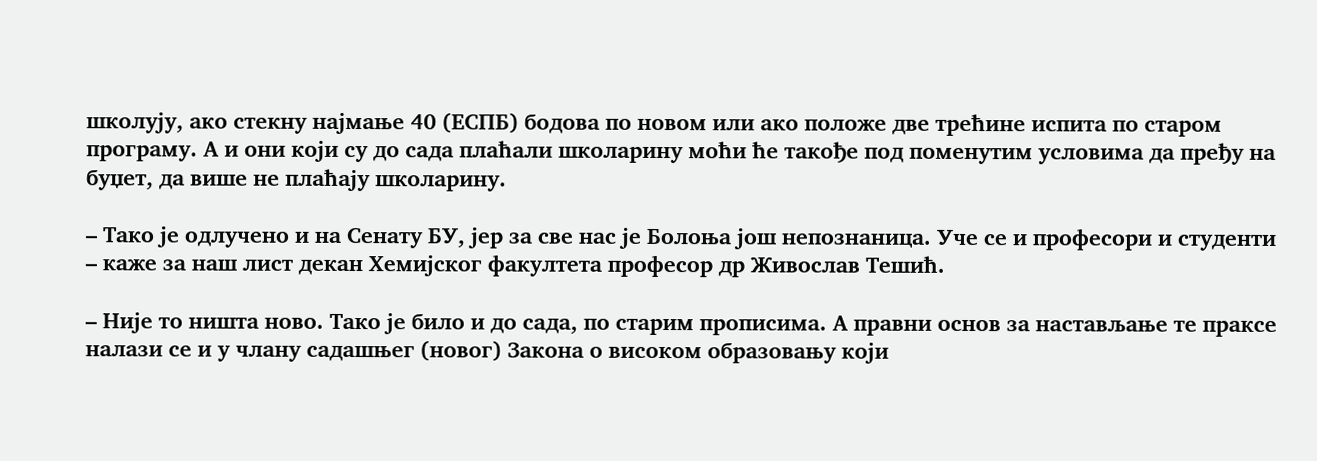школују, ако стекну најмање 40 (ЕСПБ) бодова по новом или ако положе две трећине испита по старом програму. А и они који су до сада плаћали школарину моћи ће такође под поменутим условима да пређу на буџет, да више не плаћају школарину.

– Тако је одлучено и на Сенату БУ, јер за све нас је Болоња још непознаница. Уче се и професори и студенти – каже за наш лист декан Хемијског факултета професор др Живослав Тешић.

– Није то ништа ново. Тако је било и до сада, по старим прописима. А правни основ за настављање те праксе налази се и у члану садашњег (новог) Закона о високом образовању који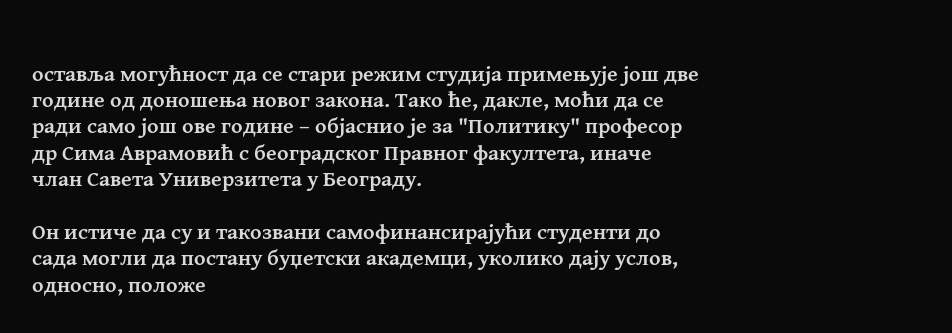оставља могућност да се стари режим студија примењује још две године од доношења новог закона. Тако ће, дакле, моћи да се ради само још ове године – објаснио је за "Политику" професор др Сима Аврамовић с београдског Правног факултета, иначе члан Савета Универзитета у Београду.

Он истиче да су и такозвани самофинансирајући студенти до сада могли да постану буџетски академци, уколико дају услов, односно, положе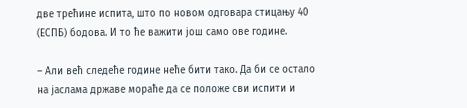две трећине испита, што по новом одговара стицању 40 (ЕСПБ) бодова. И то ће важити још само ове године.

– Али већ следеће године неће бити тако. Да би се остало на јаслама државе мораће да се положе сви испити и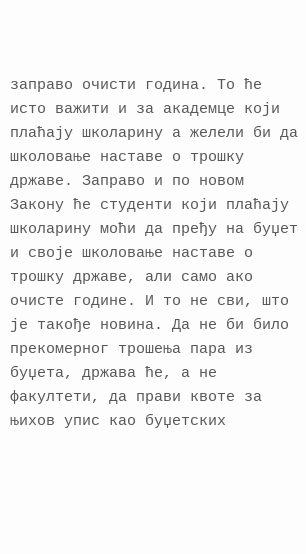заправо очисти година. То ће исто важити и за академце који плаћају школарину а желели би да школовање наставе о трошку државе. Заправо и по новом Закону ће студенти који плаћају школарину моћи да пређу на буџет и своје школовање наставе о трошку државе, али само ако очисте године. И то не сви, што је такође новина. Да не би било прекомерног трошења пара из буџета, држава ће, а не факултети, да прави квоте за њихов упис као буџетских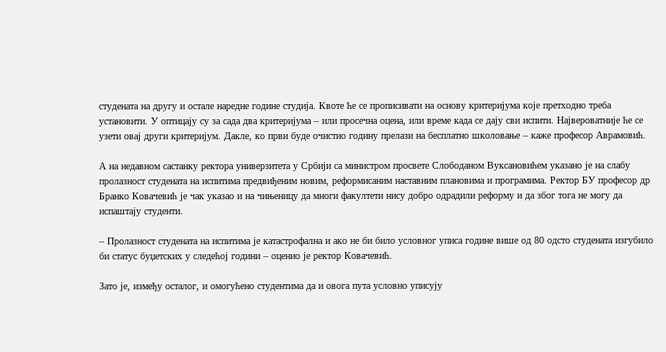студената на другу и остале наредне године студија. Квоте ће се прописивати на основу критеријума које претходно треба установити. У оптицају су за сада два критеријума – или просечна оцена, или време када се дају сви испити. Највероватније ће се узети овај други критеријум. Дакле, ко први буде очистио годину прелази на бесплатно школовање – каже професор Аврамовић.

А на недавном састанку ректора универзитета у Србији са министром просвете Слободаном Вуксановићем указано је на слабу пролазност студената на испитима предвиђеним новим, реформисаним наставним плановима и програмима. Ректор БУ професор др Бранко Ковачевић је чак указао и на чињеницу да многи факултети нису добро одрадили реформу и да због тога не могу да испаштају студенти.

– Пролазност студената на испитима је катастрофална и ако не би било условног уписа године више од 80 одсто студената изгубило би статус буџетских у следећој години – оценио је ректор Ковачевић.

Зато је, између осталог, и омогућено студентима да и овога пута условно уписују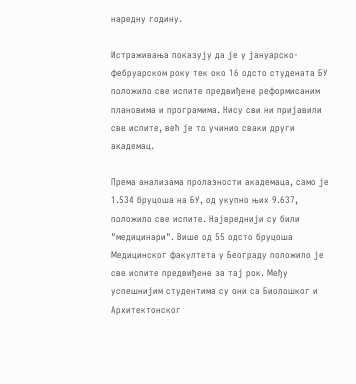наредну годину.

Истраживања показују да је у јануарско-фебруарском року тек око 16 одсто студената БУ положило све испите предвиђене реформисаним плановима и програмима. Нису сви ни пријавили све испите, већ је то учинио сваки други академац.

Према анализама пролазности академаца, само је 1.534 бруцоша на БУ, од укупно њих 9.637, положило све испите. Највреднији су били "медицинари". Више од 55 одсто бруцоша Медицинског факултета у Београду положило је све испите предвиђене за тај рок. Међу успешнијим студентима су они са Биолошког и Архитектонског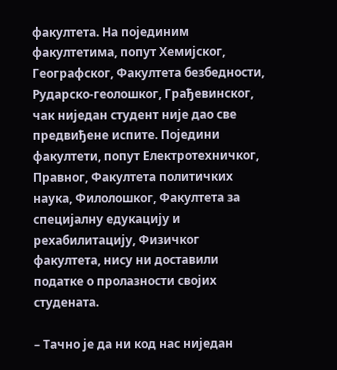факултета. На појединим факултетима, попут Хемијског, Географског, Факултета безбедности, Рударско-геолошког, Грађевинског, чак ниједан студент није дао све предвиђене испите. Поједини факултети, попут Електротехничког, Правног, Факултета политичких наука, Филолошког, Факултета за специјалну едукацију и рехабилитацију, Физичког факултета, нису ни доставили податке о пролазности својих студената.

– Тачно је да ни код нас ниједан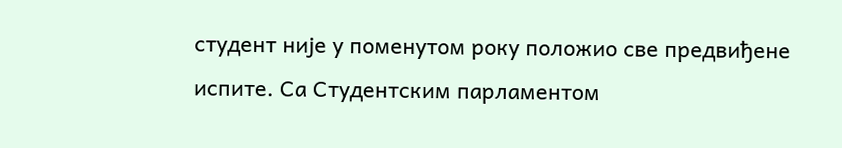студент није у поменутом року положио све предвиђене испите. Са Студентским парламентом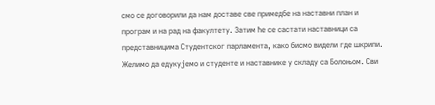смо се договорили да нам доставе све примедбе на наставни план и програм и на рад на факултету. Затим ће се састати наставници са представницима Студентског парламента, како бисмо видели где шкрипи. Желимо да едукујемо и студенте и наставнике у складу са Болоњом. Сви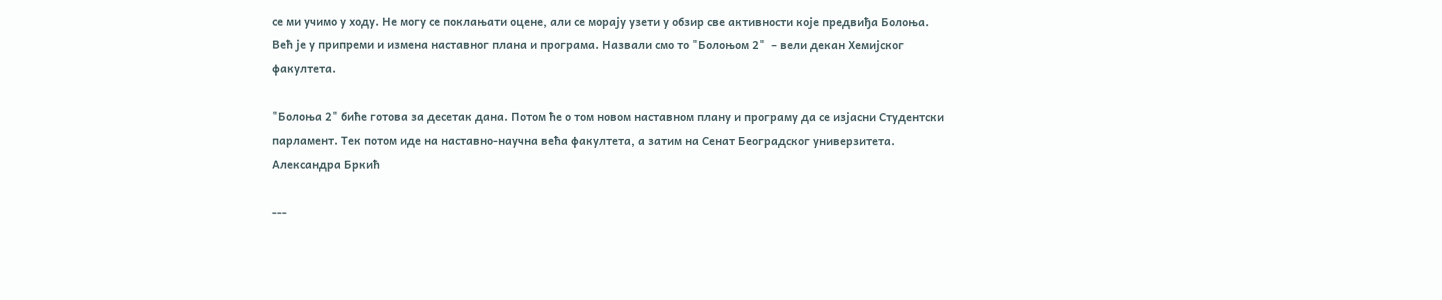се ми учимо у ходу. Не могу се поклањати оцене, али се морају узети у обзир све активности које предвиђа Болоња. Већ је у припреми и измена наставног плана и програма. Назвали смо то "Болоњом 2"  – вели декан Хемијског факултета.

"Болоња 2" биће готова за десетак дана. Потом ће о том новом наставном плану и програму да се изјасни Студентски парламент. Тек потом иде на наставно-научна већа факултета, а затим на Сенат Београдског универзитета.
Александра Бркић

---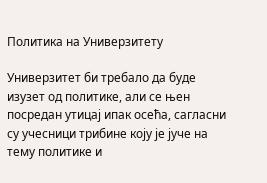Политика на Универзитету

Универзитет би требало да буде изузет од политике, али се њен посредан утицај ипак осећа, сагласни су учесници трибине коју је јуче на тему политике и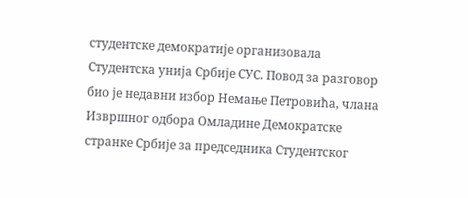студентске демократије организовала Студентска унија Србије СУС. Повод за разговор био је недавни избор Немање Петровића, члана Извршног одбора Омладине Демократске странке Србије за председника Студентског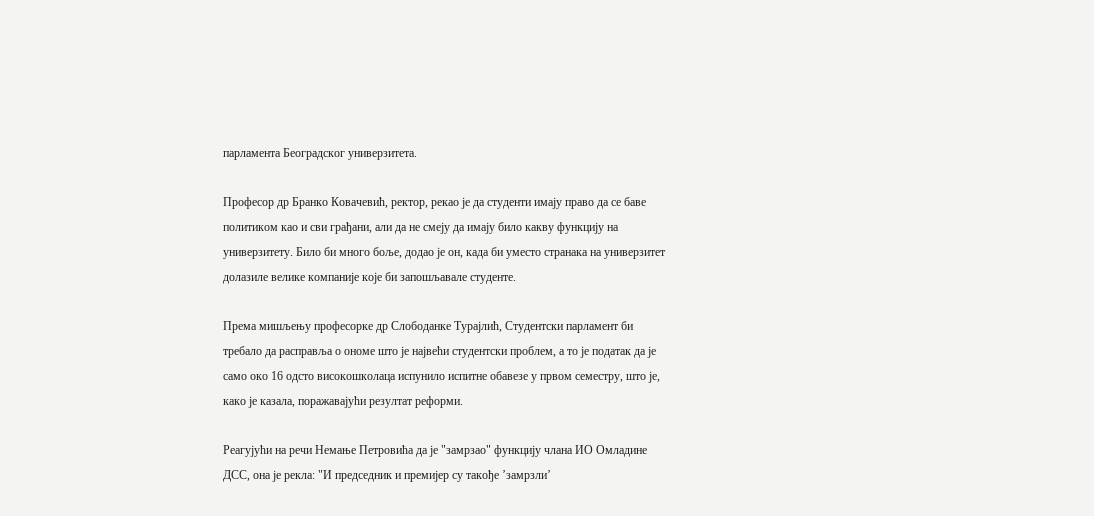парламента Београдског универзитета.

Професор др Бранко Ковачевић, ректор, рекао је да студенти имају право да се баве политиком као и сви грађани, али да не смеју да имају било какву функцију на универзитету. Било би много боље, додао је он, када би уместо странака на универзитет долазиле велике компаније које би запошљавале студенте.

Према мишљењу професорке др Слободанке Турајлић, Студентски парламент би требало да расправља о ономе што је највећи студентски проблем, а то је податак да је само око 16 одсто високошколаца испунило испитне обавезе у првом семестру, што је, како је казала, поражавајући резултат реформи.

Реагујући на речи Немање Петровића да је "замрзао" функцију члана ИО Омладине ДСС, она је рекла: "И председник и премијер су такође ’замрзли’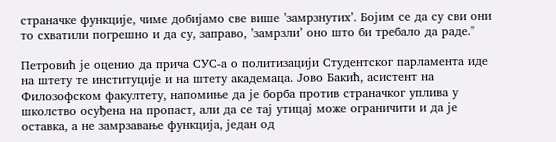страначке функције, чиме добијамо све више ’замрзнутих’. Бојим се да су сви они то схватили погрешно и да су, заправо, ’замрзли’ оно што би требало да раде."

Петровић је оценио да прича СУС-а о политизацији Студентског парламента иде на штету те институције и на штету академаца. Јово Бакић, асистент на Филозофском факултету, напомиње да је борба против страначког уплива у школство осуђена на пропаст, али да се тај утицај може ограничити и да је оставка, а не замрзавање функција, један од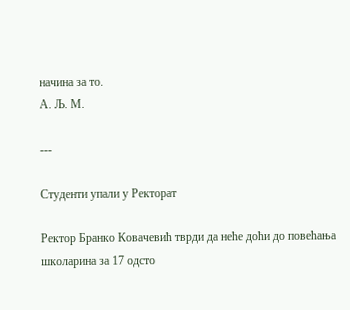начина за то.
А. Љ. М.

---

Студенти упали у Ректорат

Ректор Бранко Ковачевић тврди да неће доћи до повећања школарина за 17 одсто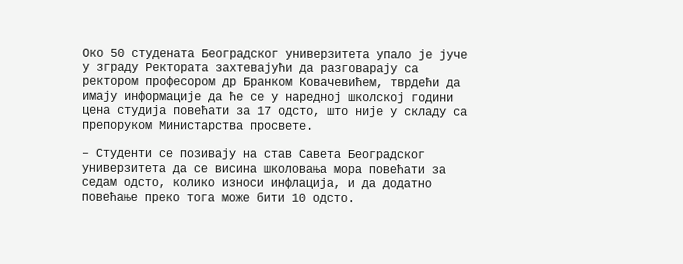Око 50 студената Београдског универзитета упало је јуче у зграду Ректората захтевајући да разговарају са ректором професором др Бранком Ковачевићем, тврдећи да имају информације да ће се у наредној школској години цена студија повећати за 17 одсто, што није у складу са препоруком Министарства просвете.

– Студенти се позивају на став Савета Београдског универзитета да се висина школовања мора повећати за седам одсто, колико износи инфлација, и да додатно повећање преко тога може бити 10 одсто.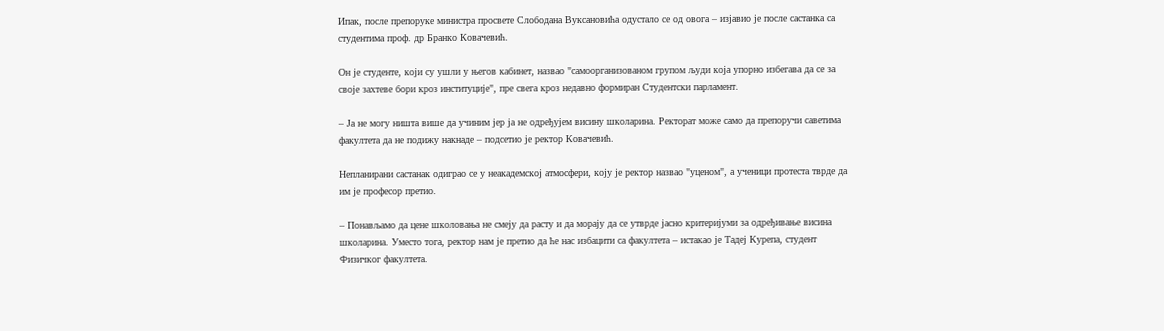Ипак, после препоруке министра просвете Слободана Вуксановића одустало се од овога – изјавио је после састанка са студентима проф. др Бранко Ковачевић.

Он је студенте, који су ушли у његов кабинет, назвао "самоорганизованом групом људи која упорно избегава да се за своје захтеве бори кроз институције", пре свега кроз недавно формиран Студентски парламент.

– Ја не могу ништа више да учиним јер ја не одређујем висину школарина. Ректорат може само да препоручи саветима факултета да не подижу накнаде – подсетио је ректор Ковачевић.

Непланирани састанак одиграо се у неакадемској атмосфери, коју је ректор назвао "уценом", а ученици протеста тврде да им је професор претио.

– Понављамо да цене школовања не смеју да расту и да морају да се утврде јасно критеријуми за одређивање висина школарина. Уместо тога, ректор нам је претио да ће нас избацити са факултета – истакао је Тадеј Курепа, студент Физичког факултета.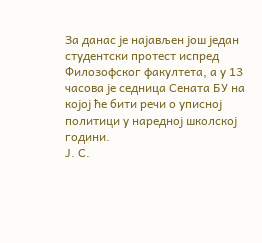За данас је најављен још један студентски протест испред Филозофског факултета, а у 13 часова је седница Сената БУ на којој ће бити речи о уписној политици у наредној школској години.
Ј. С.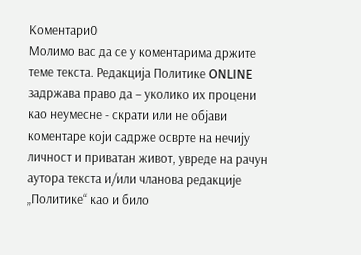Коментари0
Молимо вас да се у коментарима држите теме текста. Редакција Политике ONLINE задржава право да – уколико их процени као неумесне - скрати или не објави коментаре који садрже осврте на нечију личност и приватан живот, увреде на рачун аутора текста и/или чланова редакције „Политике“ као и било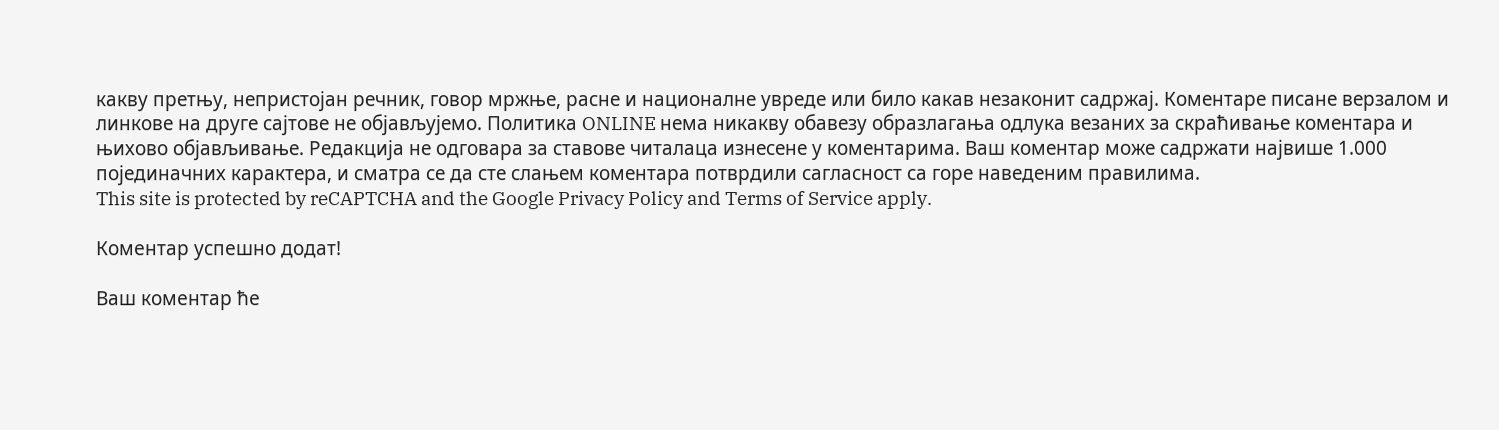какву претњу, непристојан речник, говор мржње, расне и националне увреде или било какав незаконит садржај. Коментаре писане верзалом и линкове на друге сајтове не објављујемо. Политика ONLINE нема никакву обавезу образлагања одлука везаних за скраћивање коментара и њихово објављивање. Редакција не одговара за ставове читалаца изнесене у коментарима. Ваш коментар може садржати највише 1.000 појединачних карактера, и сматра се да сте слањем коментара потврдили сагласност са горе наведеним правилима.
This site is protected by reCAPTCHA and the Google Privacy Policy and Terms of Service apply.

Комeнтар успeшно додат!

Ваш комeнтар ћe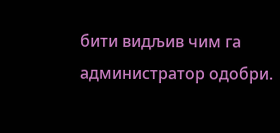бити видљив чим га администратор одобри.